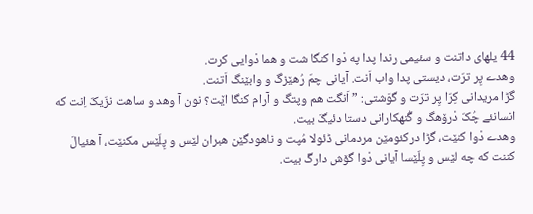44 یلهای داتنت و سئیمی رندا پدا په دْوا کنگا شت و هما دْوایی کرت.
وهدے پِر ترّت، دیستی پدا واب اَنت. آیانی چمّ رُهێزگ و وابێنگ اَتنت.
گڑا مریدانی کِرّا پِر ترّت و گوَشتی: ”اَنگت هم وپتگ و آرام کنگا اێت؟ نون آ وهد و ساهت نزّیکّ اِنت که انسانئے چُکّ دْرۆهگ و گُنهکارانی دستا دئیگَ بیت.
وهدے دْوا کنێت، گڑا درکئومێن مردمانی ڈئولا مُپت و ناهودگێن هبران لێس و پِلّێس مکنێت، آ هئیالَ کننت که چه لێس و پِلّێسا آیانی دْوا گۆش دارگَ بیت.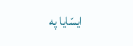ایسّایا په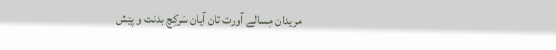مریدان مِسالے آورت تان آیان سَرکِچ بدنت و پێش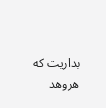بداریت که هروهد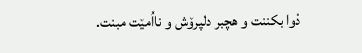دْوا بکننت و هچبر دلپرۆش و نااُمێت مبنت.